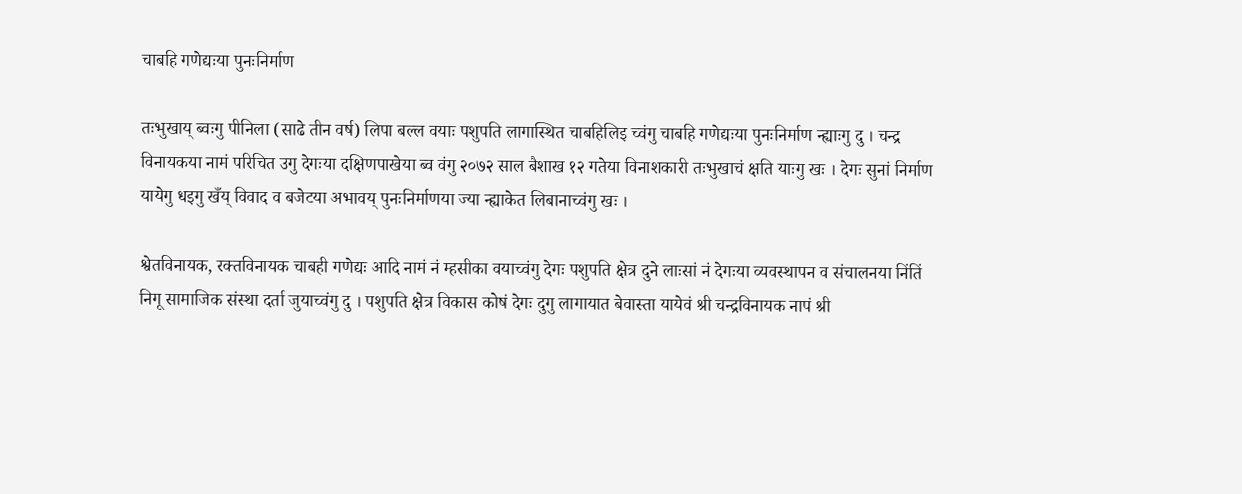चाबहि गणेद्यःया पुनःनिर्माण

तःभुखाय् ब्वःगु पीनिला (साढे तीन वर्ष) लिपा बल्ल वयाः पशुपति लागास्थित चाबहिलिइ च्वंगु चाबहि गणेद्यःया पुनःनिर्माण न्ह्याःगु दु । चन्द्र विनायकया नामं परिचित उगु देगःया दक्षिणपाखेया ब्व वंगु २०७२ साल बैशाख १२ गतेया विनाशकारी तःभुखाचं क्षति याःगु खः । देगः सुनां निर्माण यायेगु धइगु खँय् विवाद व बजेटया अभावय् पुनःनिर्माणया ज्या न्ह्याकेत लिबानाच्वंगु खः ।

श्वेतविनायक, रक्तविनायक चाबही गणेद्यः आदि नामं नं म्हसीका वयाच्वंगु देगः पशुपति क्षेत्र दुने लाःसां नं देगःया व्यवस्थापन व संचालनया निंतिं निगू सामाजिक संस्था दर्ता जुयाच्वंगु दु । पशुपति क्षेत्र विकास कोषं देगः दुगु लागायात बेवास्ता यायेवं श्री चन्द्रविनायक नापं श्री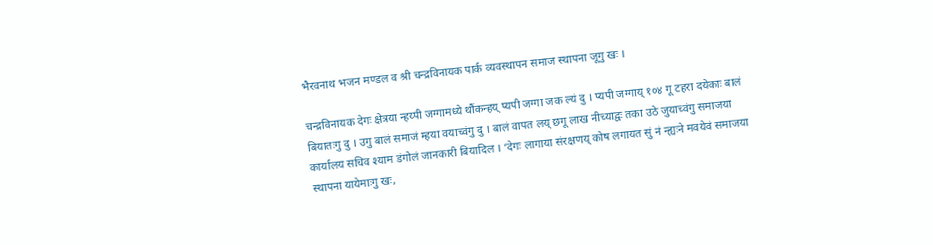भैरवनाथ भजन मण्डल व श्री चन्द्रविनायक पार्क व्यवस्थापन समाज स्थापना जूगु खः ।

चन्द्रविनायक देगः क्षेत्रया न्हय्पी जग्गामध्ये थौंकन्हय् प्यपी जग्गा जक ल्यं दु । प्यपी जग्गाय् १०४ गू टहरा दयेकाः बालं बियातःगु दु । उगु बालं समाजं म्हया वयाच्वंगु दु । बालं वापत लय् छगू लाख नीच्याद्वः तका उठे जुयाच्वंगु समाजया कार्यालय सचिव श्याम डंगोलं जानकारी बियादिल । ‘देगः लागाया संरक्षणय् कोष लगायत सुं नं न्ह्यःने मवयेवं समाजया स्थापना यायेमाःगु खः,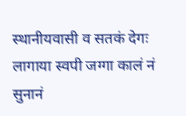स्थानीयवासी व सतकं देगः लागाया स्वपी जग्गा कालं नं सुनानं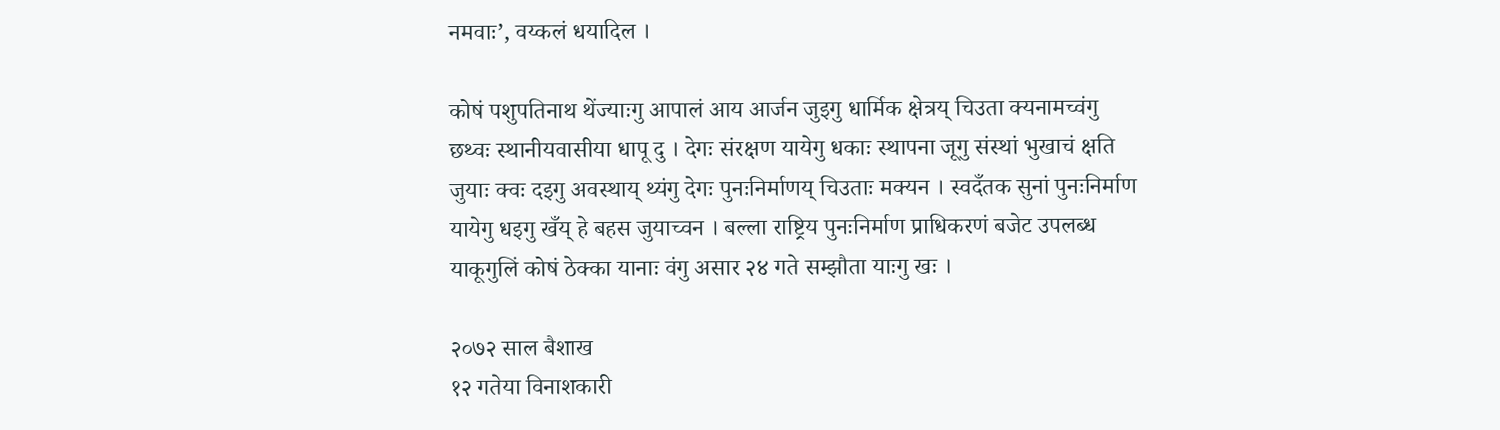नमवाः’, वय्कलं धयादिल ।

कोषं पशुपतिनाथ थेंज्याःगु आपालं आय आर्जन जुइगु धार्मिक क्षेत्रय् चिउता क्यनामच्वंगु छथ्वः स्थानीयवासीया धापू दु । देगः संरक्षण यायेगु धकाः स्थापना जूगु संस्थां भुखाचं क्षति जुयाः क्वः दइगु अवस्थाय् थ्यंगु देगः पुनःनिर्माणय् चिउताः मक्यन । स्वदँतक सुनां पुनःनिर्माण यायेगु धइगु खँय् हे बहस जुयाच्वन । बल्ला राष्ट्रिय पुनःनिर्माण प्राधिकरणं बजेट उपलब्ध याकूगुलिं कोषं ठेक्का यानाः वंगु असार २४ गते सम्झौता याःगु खः ।

२०७२ साल बैशाख
१२ गतेया विनाशकारी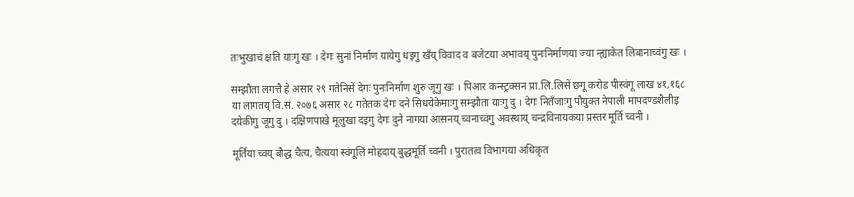तःभुखाचं क्षति याःगु खः । देगः सुनां निर्माण यायेगु धइगु खँय् विवाद व बजेटया अभावय् पुनःनिर्माणया ज्या न्ह्याकेत लिबानाच्वंगु खः ।

सम्झौता लगत्तै हे असार २९ गतेनिसें देगः पुनःनिर्माण शुरु जूगु खः । पिआर कन्स्ट्रक्सन प्रा.लि.लिसें छगू करोड पीस्वंगू लाख ४१,१६८ या लागतय् वि.सं. २०७६ असार २८ गतेतक देगः दने सिधयेकेमाःगु सम्झौता याःगु दु । देगः नितँजाःगु पौयुक्त नेपाली मापदण्डशैलीइ दयेकीगु जूगु दु । दक्षिणपाखे मूलुखा दइगु देगः दुने नागया आसनय् च्वनाच्वंगु अवस्थाय् चन्द्रविनायकया प्रस्तर मूर्ति च्वनी ।

मूर्तिया च्वय् बौद्ध चैत्य, चैत्यया स्वंगूलिं मोहदाय् बुद्धमूर्ति च्वनी । पुरातत्व विभागया अधिकृत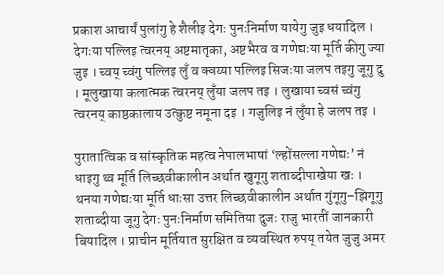प्रकाश आचार्यं पुलांगु हे शैलीइ देगः पुनःनिर्माण यायेगु जुइ धयादिल ।
देगःया पल्लिइ त्वरनय् अष्टमातृका, अष्टभैरव व गणेद्यःया मूर्ति कीगु ज्या जुइ । च्वय् च्वंगु पल्लिइ लुँ व क्वय्या पल्लिइ सिजःया जलप तइगु जूगु दु । मूलुखाया कलात्मक त्वरनय् लुँया जलप तइ । लुखाया च्वसं च्वंगु त्वरनय् काष्ठकालाय उत्कुष्ट नमूना दइ । गजुलिइ नं लुँया हे जलप तइ ।

पुरातात्विक व सांस्कृतिक महत्व नेपालभाषां ‘ल्होंसल्ला गणेद्यः’ नं धाइगु थ्व मूर्ति लिच्छवीकालीन अर्थात खुगूगु शताब्दीपाखेया खः । थनया गणेद्यःया मूर्ति धाःसा उत्तर लिच्छवीकालीन अर्थात गुंगूगु–झिगूगु शताब्दीया जूगु देगः पुनःनिर्माण समितिया दुजः राजु भारतीं जानकारी बियादिल । प्राचीन मूर्तियात सुरक्षित व व्यवस्थित रुपय् तयेत जुजु अमर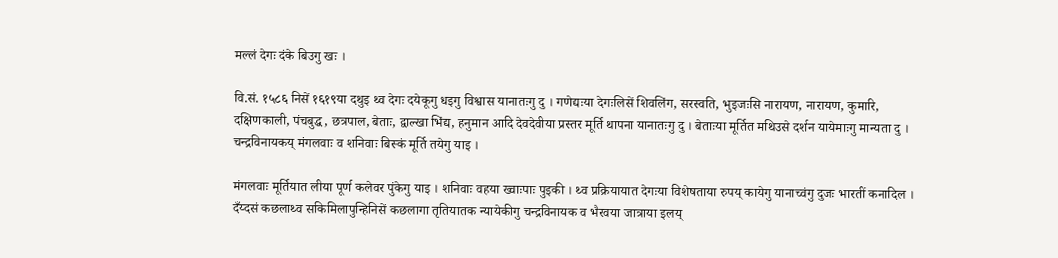मल्लं देगः दंके बिउगु खः ।

वि.सं. १५८६ निसें १६१९या दथुइ थ्व देगः दयेकूगु धइगु विश्वास यानातःगु दु । गणेद्यःया देगःलिसें शिवलिंग, सरस्वति, भुइजःसि नारायण, नारायण, कुमारि, दक्षिणकाली, पंचबुद्ध, छत्रपाल, बेताः, द्वाल्खा भिंद्य, हनुमान आदि देवदेवीया प्रस्तर मूर्ति थापना यानातःगु दु । बेताःया मूर्तित मथिउसे दर्शन यायेमाःगु मान्यता दु । चन्द्रविनायकय् मंगलवाः व शनिवाः बिस्कं मूर्ति तयेगु याइ ।

मंगलवाः मूर्तियात लीया पूर्ण कलेवर पुंकेगु याइ । शनिवाः वहया ख्वाःपाः पुइकी । थ्व प्रक्रियायात देगःया विशेषताया रुपय् कायेगु यानाच्वंगु दुजः भारतीं कनादिल । दँय्दसं कछलाथ्व सकिमिलापुन्हिनिसें कछलागा तृतियातक न्यायेकीगु चन्द्रविनायक व भैरवया जात्राया इलय्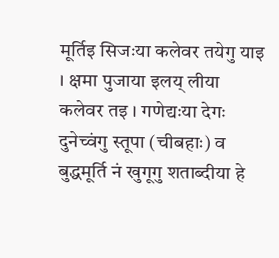मूर्तिइ सिजःया कलेवर तयेगु याइ । क्षमा पुजाया इलय् लीया कलेवर तइ । गणेद्यःया देगः दुनेच्वंगु स्तूपा (चीबहाः) व बुद्धमूर्ति नं खुगूगु शताब्दीया हे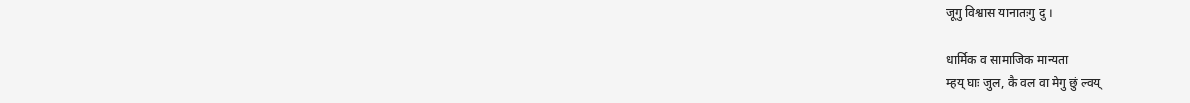जूगु विश्वास यानातःगु दु ।

धार्मिक व सामाजिक मान्यता
म्हय् घाः जुल, कै वल वा मेगु छुं ल्वय्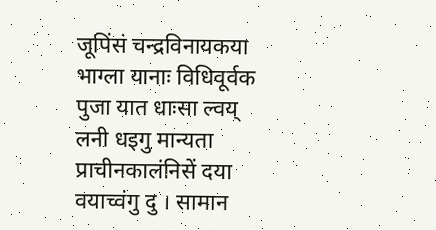जूपिंसं चन्द्रविनायकया भाग्ला यानाः विधिवूर्वक पुजा यात धाःसा ल्वय् लनी धइगु मान्यता प्राचीनकालंनिसें दया वयाच्वंगु दु । सामान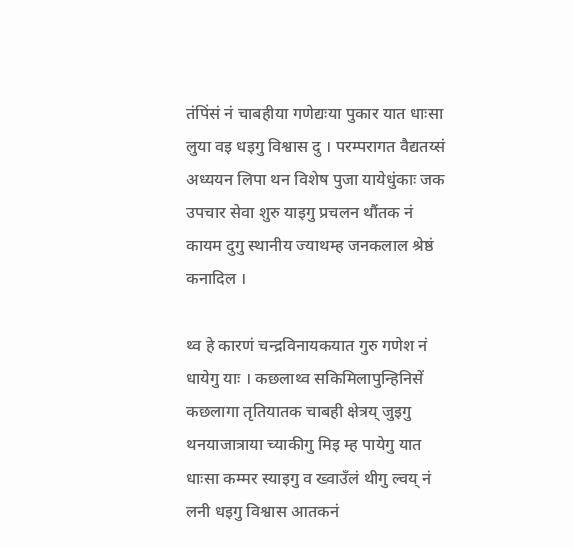तंपिंसं नं चाबहीया गणेद्यःया पुकार यात धाःसा लुया वइ धइगु विश्वास दु । परम्परागत वैद्यतय्सं अध्ययन लिपा थन विशेष पुजा यायेधुंकाः जक उपचार सेवा शुरु याइगु प्रचलन थौंतक नं कायम दुगु स्थानीय ज्याथम्ह जनकलाल श्रेष्ठं कनादिल ।

थ्व हे कारणं चन्द्रविनायकयात गुरु गणेश नं धायेगु याः । कछलाथ्व सकिमिलापुन्हिनिसें कछलागा तृतियातक चाबही क्षेत्रय् जुइगु थनयाजात्राया च्याकीगु मिइ म्ह पायेगु यात धाःसा कम्मर स्याइगु व ख्वाउँलं थीगु ल्वय् नं लनी धइगु विश्वास आतकनं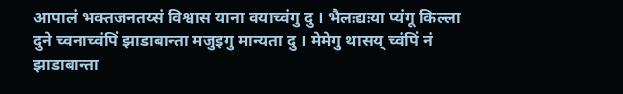आपालं भक्तजनतय्सं विश्वास याना वयाच्वंगु दु । भैलःद्यःया प्यंगू किल्ला दुने च्वनाच्वंपिं झाडाबान्ता मजुइगु मान्यता दु । मेमेगु थासय् च्वंपिं नं झाडाबान्ता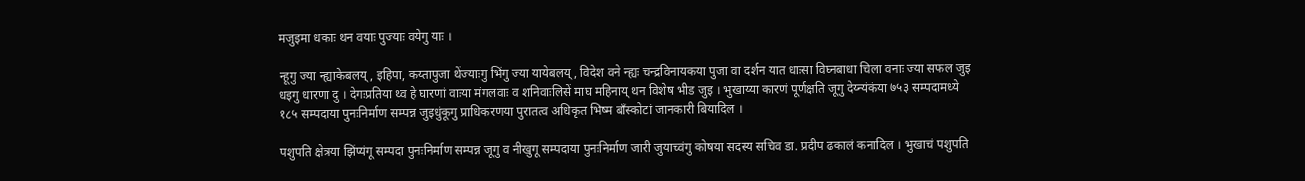मजुइमा धकाः थन वयाः पुज्याः वयेगु याः ।

न्हूगु ज्या न्ह्याकेबलय्, इहिपा, कय्तापुजा थेंज्याःगु भिंगु ज्या यायेबलय्, विदेश वने न्ह्यः चन्द्रविनायकया पुजा वा दर्शन यात धाःसा विघ्नबाधा चिला वनाः ज्या सफल जुइ धइगु धारणा दु । देगःप्रतिया थ्व हे घारणां वाःया मंगलवाः व शनिवाःलिसें माघ महिनाय् थन विशेष भीड जुइ । भुखाय्या कारणं पूर्णक्षति जूगु देय्न्यंकंया ७५३ सम्पदामध्ये १८५ सम्पदाया पुनःनिर्माण सम्पन्न जुइधुंकूगु प्राधिकरणया पुरातत्व अधिकृत भिष्म बाँस्कोटां जानकारी बियादिल ।

पशुपति क्षेत्रया झिंप्यंगू सम्पदा पुनःनिर्माण सम्पन्न जूगु व नीखुगू सम्पदाया पुनःनिर्माण जारी जुयाच्वंगु कोषया सदस्य सचिव डा. प्रदीप ढकालं कनादिल । भुखाचं पशुपति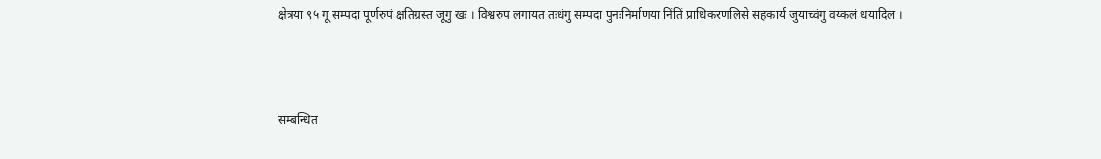क्षेत्रया ९५ गू सम्पदा पूर्णरुपं क्षतिग्रस्त जूगु खः । विश्वरुप लगायत तःधंगु सम्पदा पुनःनिर्माणया निंतिं प्राधिकरणलिसे सहकार्य जुयाच्वंगु वय्कलं धयादिल ।



सम्बन्धित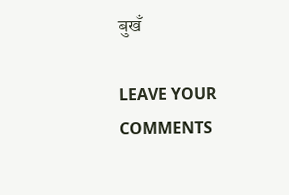बुखँ

LEAVE YOUR COMMENTS